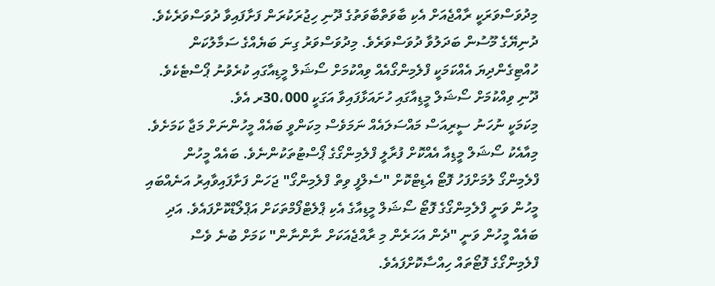މިދުވަސްވަރަކީ ރާއްޖެއަށް އެކި ބާވަތްބާވަތުގެ ދޫނި ހިޖުރަކުރަން ފަށާފައިވާ ދުވަސްވަރެކެވެ. ދުނިޔޭގެ މޫސުން ބަދަލުވާ ދުވަސްވަރެވެ. މިދުވަސްވަރު ގިނަ ބަޔެއްގެ ސަމާލުކަން ހުއްޓިގެންދިޔަ އެއްކަމަކީ ފްލެމިންގޯއެއް ވިއްކުމަށް ސޯޝަލް މީޑިއާގައި ކުރެވުނު ޕޯސްޓެކެވެ. ދޫނި ވިއްކުމަށް ސޯޝަލް މީޑިއާގައި ހުށައަޅާފައިވާ އަގަކީ 30،000ރ އެވެ.
މިކަމަކީ ނުހަނު ސީރިއަސް މައްސަލައެއް ނަމަވެސް މިކަންވީ ބައެއް މީހުންނަށް މަޖާ ކަމަށެވެ. މިއާއެކު ސޯޝަލް މީޑިއާ އެއްކޮށް ފުރާލީ ފްލެމިންގޯގެ ޕޯސްޓުތަކުންނެވެ. ބައެއް މީހުން ފްލެމިންގޯ ލުމަށްފަހު ފޮޓޯ އެޑިޓްކޮށް "ސެލްފީ ވިތް ފްލެމިންގޯ" ޖަހަން ފަށާފައިވާއިރު އަނެއްބައި މީހުން ވަނީ ފްލެމިންގޯގެ ފޮޓޯ ސޯޝަލް މީޑިއާގެ އެކި ޕްލެޓްފޯމްތަކަށް އަޕްލޯޑްކޮށްފައެވެ. އަދި ބައެއް މީހުން ވަނީ "ދެން އަހަރެން މި ރާއްޖެއަކަށް ނާންނާން" ކަމަށް ބުނެ ވެސް ފްލެމިންގޯގެ ފޮޓޯތައް ހިއްސާކޮށްފައެވެ.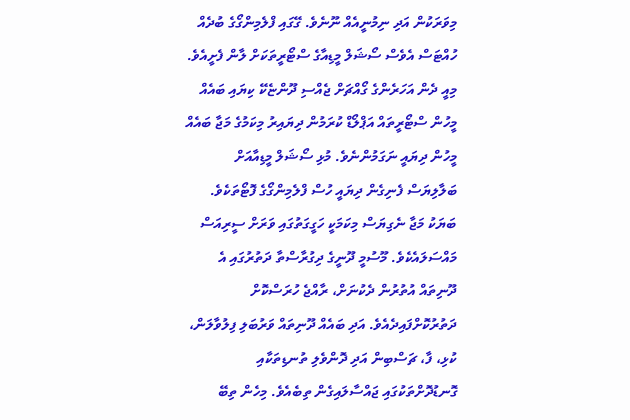މިވަރަކުން އަދި ނިމުނީއެއް ނޫނެވެ. ގޭގައި ފްލެމިންގޯގެ ބުދެއް ހުއްޓަސް އެވެސް ސޯޝަލް މީޑިއާގެ ސްޓޯރީތަކަށް ލާން ފެށީއެވެ. މިއީ ދެން އަހަރެންގެ ގޯއްޗަށް ޖެއްސި ދޫންޏެކޭ ކިޔައި ބައެއް މީހުން ސްޓޯރީތައް އަޕްލޯޑް ކުރަމުން ދިޔައިރު މިކަމުގެ މަޖާ ބައެއް މީހުން ދިޔައީ ނަގަމުންނެވެ. މުޅި ސޯޝަލް މީޑިއާއަށް ބަލާލިޔަސް ފެނިގެން ދިޔައީ ހުސް ފްލެމިންގޯގެ ފޮޓޯތަކެވެ.
ބަޔަކު މަޖާ ނެގިޔަސް މިކަމަކީ ހަގީގަތުގައި ވަރަށް ސީރިއަސް މައްސަލައެކެވެ. މޫސުމީ ދޫނީގެ ދިގުރާސްތާ ދަތުރުގައި އެ ދޫނިތައް އުތުރުން ދެކުނަށް، ރާއްޖެ ހުރަސްކޮށް ދަތުރުކޮށްފައިދެއެވެ. އަދި ބައެއް ދޫނިތައް ވަރުބަލި ފިލުވާލަން، ކުޅި، ފާ، ޗަސްބިން އަދި ދޮންވެލި ތުނޑިތަކާއި ގޮނޑުދޮށްތަކުގައި ޖައްސާލައިގެން ތިބެއެވެ. މިހެން ތިބޭ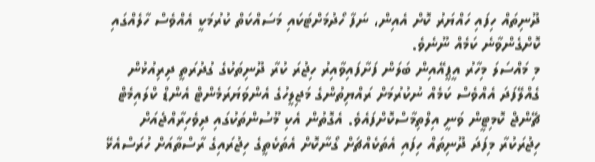ދޫނިތައް ހިފައި ހައްޔަރު ކޮށް އެއިން، ނަފާ ހޯދުމަށްޓަކައި މަސައްކަތް ކުރުމަކީ އެއްވެސް ހާލެއްގައި ކޮށްގެންވާނެ ކަމެއް ނޫނެވެ.
މި މައްސަލަ މިހާރު އީޕީއޭއިން ބަލަން ފަށާފައިވާއިރު ހިޖުރަ ކުރާ ދޫނިތަކުގެ ގުދުރަތީ ދިރިއުޅުން ގެއްލޭފަދަ އެއްވެސް ކަމެއް ނުކުރުމަށް ރައްޔިތުންގެ މަޖިލީހުގެ އެންވަޔަރަމެންޓް އެންޑް ކްލައިމެޓް ޗޭންޖް ކޮމިޓީން ވަނީ އިލްތިމާސްކޮށްފައެވެ. އެގޮތުން އެކި މޫސުންތަކުގައި ދިވެހިރާއްޖެއަށް ހިޖުރަކުރާ މިފަދަ ދޫނިތައް ހިފައި އެތަކެއްޗަށް ގޯނާކޮށް އެތަކެތީގެ ހިޖުރައިގެ ރާސްތާއަށް ހުރަސްއެޅޭ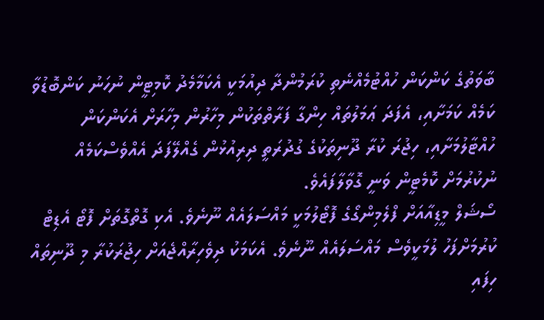ބާވަތުގެ ކަންކަން ހުއްޓުމެއްނެތި ކުރަމުންދާ ދިއުމަކީ އެކަމާމެދު ކޮމިޓީން ނުހަނު ކަންބޮޑުވާ ކަމެއް ކަމަށާއި، އެފަދަ ޢަމަލުތައް ހިންގާ ފަރާތްތަކުން މިހާރުން މިހާރަށް އެކަންކަން ހުއްޓާލުމަށާއި، ހިޖުރަ ކުރާ ދޫނިތަކުގެ ގުދުރަތީ ދިރިއުޅުން ގެއްލޭފަދަ އެއްވެސްކަމެއް ނުކުރުމަށް ކޮމެޓީން ވަނީ ގޮވާލާފައެވެ.
ސޯޝަލް މީޑިއާއަށް ފްލެމިންގޯގެ ފޮޓޯލުމަކީ މައްސަލައެއް ނޫނެވެ. އެކި ގޮތްގޮތަށް ފޮޓޯ އެޑިޓް ކުރުމަށްފަހު ލުމަކީވެސް މައްސަލައެއް ނޫނެވެ. އެކަމަކު ދިވެހިރާއްޖެއަށް ހިޖުރަކުރާ މި ދޫނިތައް ހިފައި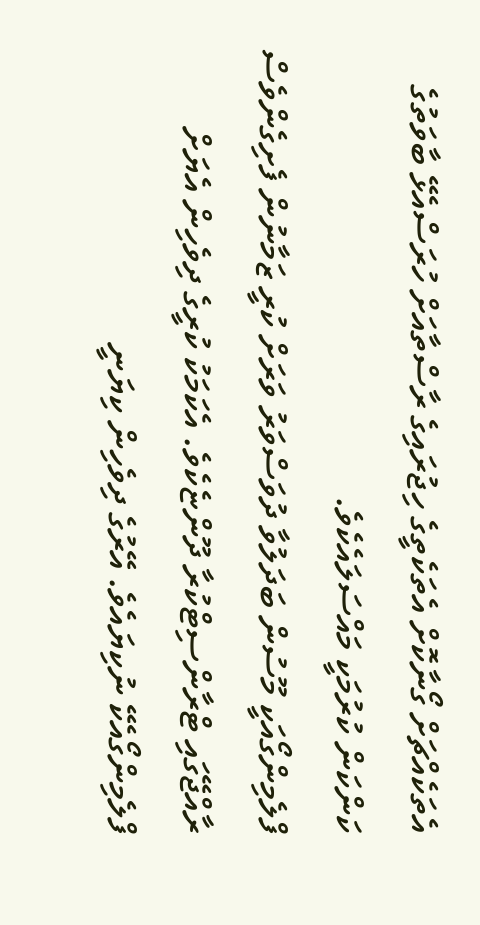އެތަކެއްޗަށް ގޯނާކޮށް އެތަކެތީގެ ހިޖުރައިގެ ރާސްތާއަށް ހުރަސްއެޅޭ ބާވަތުގެ ކަންކަން ކުރުމަކީ މައްސަލައެކެވެ.
ފްލެމިންގޯއަކީ މޫސުން ބަދަލުވާ ދުވަސްވަރު ވަރަށް ކުރީ ޒަމާނުން ފެށިގެންވެސް ރާއްޖޭގައި ޓްރާންސިޓްކުރާ ދޫންޏެކެވެ. އެކަމަކު ކުރީގެ ދިވެހިން އެޔަށް ފްލެމިންގޯއެކޭ ނުކިޔައެވެ. އޭރުގެ ދިވެހިން ކިޔަނީ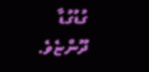ގުޑުގުޑާ ދޫންޏެވެ.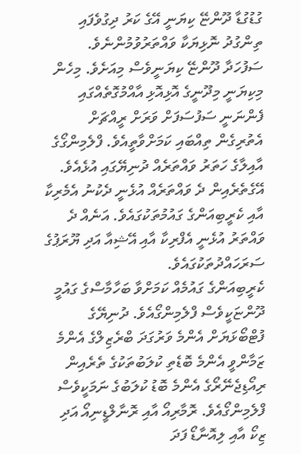ގުޑުގުޑާ ދޫންޏޭ ކިޔަނީ އޭގެ ކަރު ދިގުވެފައި ތިންގުދު ނޮޅިޔަކާ ވައްތަރުވުމުންނެވެ.
ސަފުހަދާ ދޫންޏޭ ކިޔަނީވެސް މިއަށެވެ. މިހެން މިކިޔަނީ މިދޫނީގެ އޮޅިއޮޅި އާއްމުގޮތެއްގައި ފެންނަނީ ސަފުސަފަށް ވަރަށް ރީއްޗަށް އެތުރިގެން ތިއްބައި ކަމަށްވާތީއެވެ. ފްލެމިންގޯގެ އާއިލާގެ ހަތަރު ވައްތަރެއް ދުނިޔޭގައި އުޅެއެވެ. އޭގެތެރެއިން ދެ ވައްތަރެއް އުޅެނީ ދެކުނު އެމެރިކާ އާއި ކެރީބިއަންގެ ގައުމުތަކުގައެވެ. އަނެއް ދެ ވައްތަރު އުޅެނީ އެފްރިކާ އާއި އޭޝިއާ އަދި ޔޫރަޕުގެ ސަރަހައްދުތަކުގައެވެ.
ކެރީބިއަންގެ ގައުމެއް ކަމަށްވާ ބަހާމާސްގެ ގައުމީ ދޫންޏަކީވެސް ފްލެމިންގޯއެވެ. ދުނިޔޭގެ ފުޓްބޯޅަޔަށް އެންމެ ވަރުގަދަ ބްރެޒިލްގެ އެންމެ ޒަމާންވީ އެންމެ ބޮޑެތި ކުލަބުތަކުގެ ތެރެއިން ރިއޯޑިޖެނޭރޯގެ އެންމެ ބޮޑު ކުލަބުގެ ނަމަކީވެސް ފްލެމިންގޯއެވެ. ރޮމާރިއޯ އާއި ރޮނާލްޑީނިއޯ އަދި ޒިކޯ އާއި ލިއޮނާޑޯ ފަދަ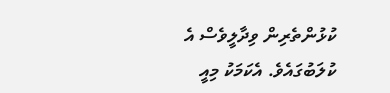ކުޅުންތެރިން ވިދާލީވެސް އެ ކުލަބުގައެވެ. އެކަމަކު މިއީ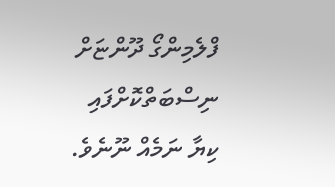ފްލެމިންގޯ ދޫންޏަށް ނިސްބަތްކޮށްފައި ކިޔާ ނަމެއް ނޫނެވެ.